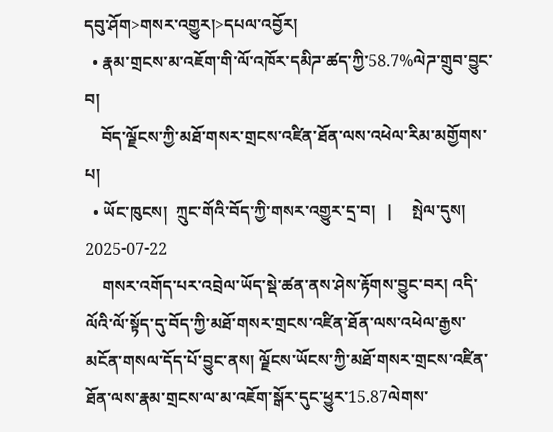དབུ་ཤོག>གསར་འགྱུར།>དཔལ་འབྱོར།
  • རྣམ་གྲངས་མ་འཇོག་གི་ལོ་འཁོར་དམིཌ་ཚད་ཀྱི་58.7%ལེཌ་གྲུབ་བྱུང་བ།
    བོད་ལྗོངས་ཀྱི་མཐོ་གསར་གྲངས་འཛིན་ཐོན་ལས་འཕེལ་རིམ་མགྱོགས་པ།
  • ཡོང་ཁུངས།  ཀྲུང་གོའི་བོད་ཀྱི་གསར་འགྱུར་དྲ་བ།   |     སྤེལ་དུས།  2025-07-22
    གསར་འགོད་པར་འབྲེལ་ཡོད་སྡེ་ཚན་ནས་ཤེས་རྟོགས་བྱུང་བར། འདི་ལོའི་ལོ་སྟོད་དུ་བོད་ཀྱི་མཐོ་གསར་གྲངས་འཛིན་ཐོན་ལས་འཕེལ་རྒྱས་མངོན་གསལ་དོད་པོ་བྱུང་ནས། ལྗོངས་ཡོངས་ཀྱི་མཐོ་གསར་གྲངས་འཛིན་ཐོན་ལས་རྣམ་གྲངས་ལ་མ་འཇོག་སྒོར་དུང་ཕྱུར་15.87ལེགས་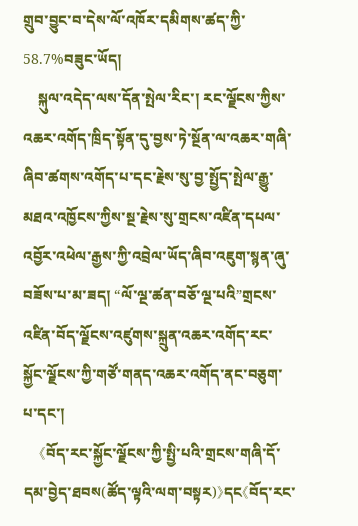གྲུབ་བྱུང་བ་དེས་ལོ་འཁོར་དམིགས་ཚད་ཀྱི་58.7%བཟུང་ཡོད།
    སྐུལ་འདེད་ལས་དོན་སྤེལ་རིང་། རང་ལྗོངས་ཀྱིས་འཆར་འགོད་ཁྲིད་སྟོན་དུ་བྱས་ཏེ་སྔོན་ལ་འཆར་གཞི་ཞིབ་ཚགས་འགོད་པ་དང་རྗེས་སུ་བྱ་སྤྱོད་སྤེལ་རྒྱུ་མཐའ་འཁྱོངས་ཀྱིས་སྔ་རྗེས་སུ་གྲངས་འཛིན་དཔལ་འབྱོར་འཕེལ་རྒྱས་ཀྱི་འབྲེལ་ཡོད་ཞིབ་འཇུག་སྙན་ཞུ་བཟོས་པ་མ་ཟད། “ལོ་ལྔ་ཚན་བཅོ་ལྔ་པའི”གྲངས་འཛིན་བོད་ལྗོངས་འཛུགས་སྐྲུན་འཆར་འགོད་རང་སྐྱོང་ལྗོངས་ཀྱི་གཙོ་གནད་འཆར་འགོད་ནང་བཅུག་པ་དང་།
    《བོད་རང་སྐྱོང་ལྗོངས་ཀྱི་སྤྱི་པའི་གྲངས་གཞི་དོ་དམ་བྱེད་ཐབས(ཚོད་ལྟའི་ལག་བསྟར)》དང《བོད་རང་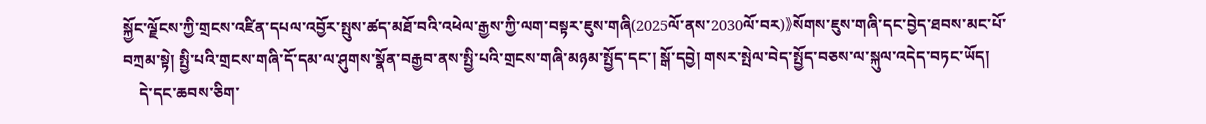སྐྱོང་ལྗོངས་ཀྱི་གྲངས་འཛིན་དཔལ་འབྱོར་སྤུས་ཚད་མཐོ་བའི་འཕེལ་རྒྱས་ཀྱི་ལག་བསྟར་ཇུས་གཞི(2025ལོ་ནས་2030ལོ་བར)》སོགས་ཇུས་གཞི་དང་བྱེད་ཐབས་མང་པོ་བཀྲམ་སྟེ། སྤྱི་པའི་གྲངས་གཞི་དོ་དམ་ལ་ཤུགས་སྣོན་བརྒྱབ་ནས་སྤྱི་པའི་གྲངས་གཞི་མཉམ་སྤྱོད་དང་། སྒོ་དབྱེ། གསར་སྤེལ་བེད་སྤྱོད་བཅས་ལ་སྐུལ་འདེད་བཏང་ཡོད།
    དེ་དང་ཆབས་ཅིག་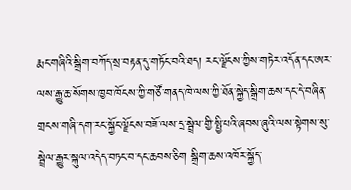རྨང་གཞིའི་སྒྲིག་བཀོད་སྲ་བརྟན་དུ་གཏོང་བའི་ཐད། རང་ལྗོངས་ཀྱིས་གཏེར་འདོན་དང་ཨར་ལས་རྒྱུ་ཆ་སོགས་ཁྱབ་ཁོངས་ཀྱི་གཙོ་གནད་ཁེ་ལས་ཀྱི་ཐོན་སྐྱེད་སྒྲིག་ཆས་དང་དེ་བཞིན་གྲངས་གཞི་དག་རང་སྐྱོང་ལྗོངས་བཟོ་ལས་དྲ་སྦྲེལ་གྱི་སྤྱི་པའི་ཞབས་ཞུའི་ལས་སྟེགས་སུ་སྦྲེལ་རྒྱུར་སྐུལ་འདེད་བཏང་བ་དང་ཆབས་ཅིག སྒྲིག་ཆས་འཁོར་སྐྱོད་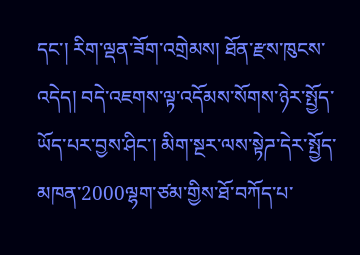དང་། རིག་ལྡན་ཟོག་འགྲེམས། ཐོན་རྫས་ཁུངས་འདེད། བདེ་འཇགས་ལྟ་འདོམས་སོགས་ཉེར་སྤྱོད་ཡོད་པར་བྱས་ཤིང་། མིག་སྔར་ལས་སྟེཌ་དེར་སྤྱོད་མཁན་2000ལྷག་ཙམ་གྱིས་ཐོ་བཀོད་པ་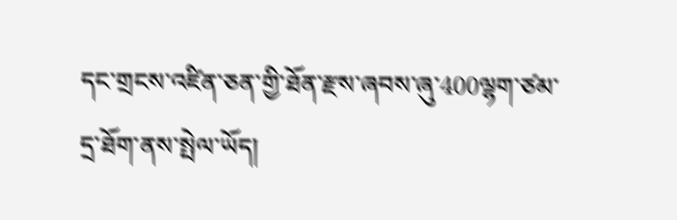དང་གྲངས་འཛིན་ཅན་གྱི་ཐོན་རྫས་ཞབས་ཞུ་400ལྷག་ཙམ་དྲ་ཐོག་ནས་སྤེལ་ཡོད།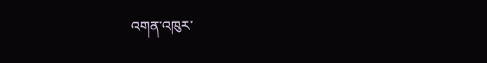འགན་འཁུར་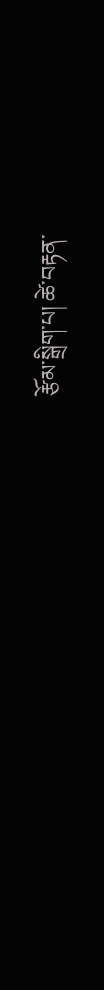རྩོམ་སྒྲིག་པ། ཚེ་བརྟན་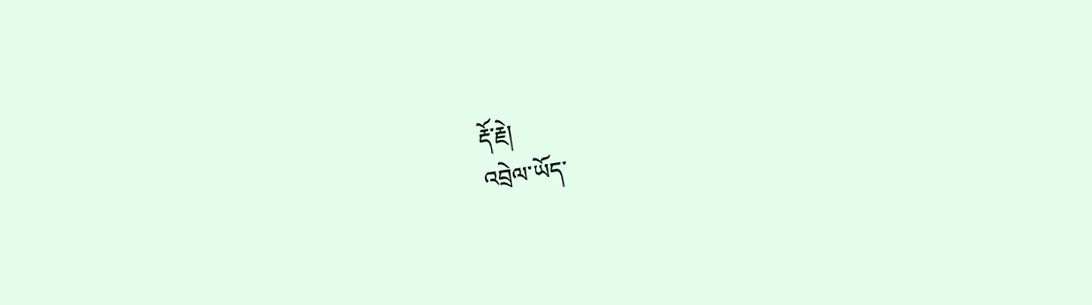རྡོ་རྗེ།
འབྲེལ་ཡོད་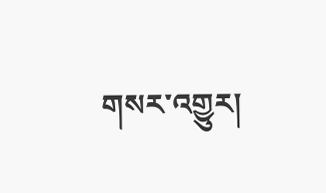གསར་འགྱུར།